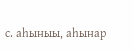с. аһыныы, аһынар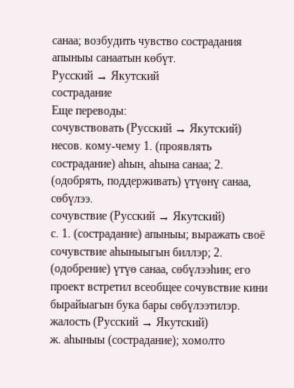санаа; возбудить чувство сострадания апыныы санаатын көбүт.
Русский → Якутский
сострадание
Еще переводы:
сочувствовать (Русский → Якутский)
несов. кому-чему 1. (проявлять сострадание) аһын, аһына санаа; 2. (одобрять, поддерживать) үтүөнү санаа, сөбүлээ.
сочувствие (Русский → Якутский)
с. 1. (сострадание) апыныы; выражать своё сочувствие аһыныыгын биллэр; 2. (одобрение) үтүө санаа, сөбүлээһин; его проект встретил всеобщее сочувствие кини бырайыагын бука бары сөбүлээтилэр.
жалость (Русский → Якутский)
ж. аһыныы (сострадание); хомолто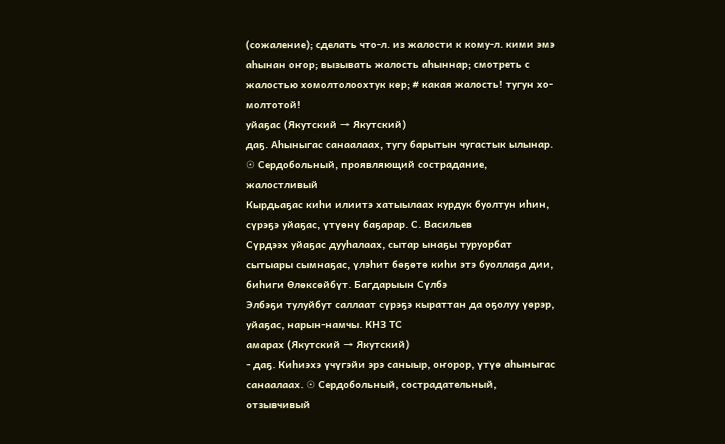(сожаление); сделать что-л. из жалости к кому-л. кими эмэ аһынан оҥор; вызывать жалость аһыннар; смотреть с жалостью хомолтолоохтук көр; # какая жалость! тугун хо-молтотой!
уйаҕас (Якутский → Якутский)
даҕ. Аһыныгас санаалаах, тугу барытын чугастык ылынар. ☉ Сердобольный, проявляющий сострадание, жалостливый
Кырдьаҕас киһи илиитэ хатыылаах курдук буолтун иһин, сүрэҕэ уйаҕас, үтүөнү баҕарар. С. Васильев
Сүрдээх уйаҕас дууһалаах, сытар ынаҕы туруорбат сытыары сымнаҕас, үлэһит бөҕөтө киһи этэ буоллаҕа дии, биһиги Өлөксөйбүт. Багдарыын Сүлбэ
Элбэҕи тулуйбут саллаат сүрэҕэ кыраттан да оҕолуу үөрэр, уйаҕас, нарын-намчы. КНЗ ТС
амарах (Якутский → Якутский)
- даҕ. Киһиэхэ үчүгэйи эрэ саныыр, оҥорор, үтүө аһыныгас санаалаах. ☉ Сердобольный, сострадательный, отзывчивый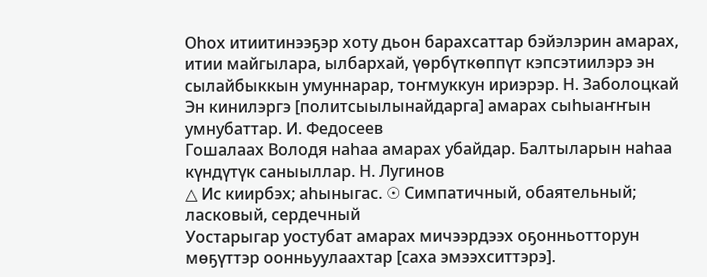Оһох итиитинээҕэр хоту дьон барахсаттар бэйэлэрин амарах, итии майгылара, ылбархай, үөрбүткөппүт кэпсэтиилэрэ эн сылайбыккын умуннарар, тоҥмуккун ириэрэр. Н. Заболоцкай
Эн кинилэргэ [политсыылынайдарга] амарах сыһыаҥҥын умнубаттар. И. Федосеев
Гошалаах Володя наһаа амарах убайдар. Балтыларын наһаа күндүтүк саныыллар. Н. Лугинов
△ Ис киирбэх; аһыныгас. ☉ Симпатичный, обаятельный; ласковый, сердечный
Уостарыгар уостубат амарах мичээрдээх оҕонньотторун мөҕүттэр оонньуулаахтар [саха эмээхситтэрэ].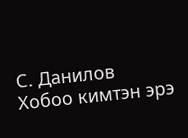С. Данилов
Хобоо кимтэн эрэ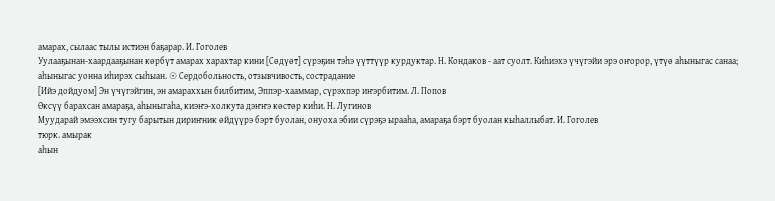амарах, сылаас тылы истиэн баҕарар. И. Гоголев
Уулааҕынан-хаардааҕынан көрбүт амарах харахтар кини [Сөдүөт] сүрэҕин тэһэ үүттүүр курдуктар. Н. Кондаков - аат суолт. Киһиэхэ үчүгэйи эрэ оҥорор, үтүө аһыныгас санаа; аһыныгас уонна иһирэх сыһыан. ☉ Сердобольность, отзывчивость, сострадание
[Ийэ дойдуом] Эн үчүгэйгин, эн амараххын билбитим, Эппэр-хааммар, сүрэхпэр иҥэрбитим. Л. Попов
Өксүү барахсан амараҕа, аһыныгаһа, киэҥэ-холкута дэҥҥэ көстөр киһи. Н. Лугинов
Муударай эмээхсин тугу барытын дириҥник өйдүүрэ бэрт буолан, онуоха эбии сүрэҕэ ырааһа, амараҕа бэрт буолан кыһаллыбат. И. Гоголев
тюрк. амырак
аһын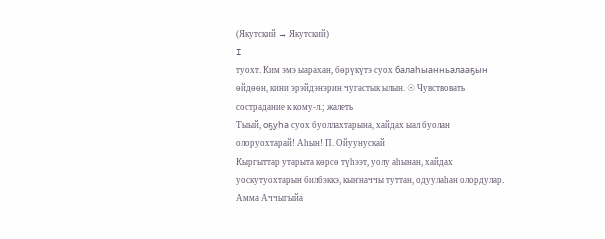(Якутский → Якутский)
I
туохт. Ким эмэ ыарахан, бөрүкүтэ суох балаһыанньалааҕын өйдөөн, кини эрэйдэнэрин чугастык ылын. ☉ Чувствовать сострадание к кому-л.; жалеть
Тыый, оҕуһа суох буоллахтарына, хайдах ыал буолан олоруохтарай! Аһын! П. Ойуунускай
Кыргыттар утарыта көрсө түһээт, уолу аһынан, хайдах уоскутуохтарын билбэккэ, кыҥначчы туттан, одуулаһан олордулар. Амма Аччыгыйа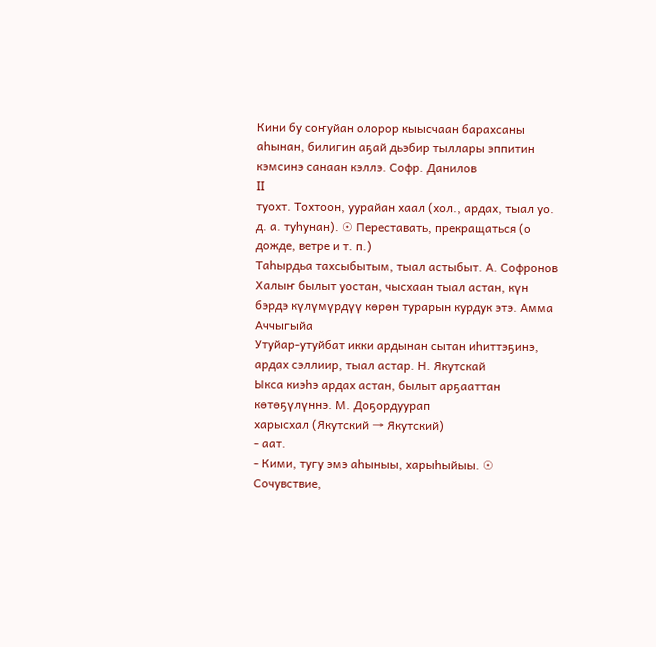Кини бу соҥуйан олорор кыысчаан барахсаны аһынан, билигин аҕай дьэбир тыллары эппитин кэмсинэ санаан кэллэ. Софр. Данилов
II
туохт. Тохтоон, уурайан хаал (хол., ардах, тыал уо. д. а. туһунан). ☉ Переставать, прекращаться (о дожде, ветре и т. п.)
Таһырдьа тахсыбытым, тыал астыбыт. А. Софронов
Халыҥ былыт уостан, чысхаан тыал астан, күн бэрдэ күлүмүрдүү көрөн турарын курдук этэ. Амма Аччыгыйа
Утуйар-утуйбат икки ардынан сытан иһиттэҕинэ, ардах сэллиир, тыал астар. Н. Якутскай
Ыкса киэһэ ардах астан, былыт арҕааттан көтөҕүлүннэ. М. Доҕордуурап
харысхал (Якутский → Якутский)
- аат.
- Кими, тугу эмэ аһыныы, харыһыйыы. ☉ Сочувствие,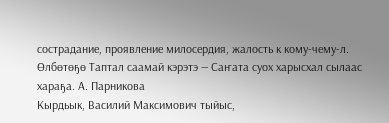сострадание, проявление милосердия, жалость к кому-чему-л.
Өлбөтөҕө Таптал саамай кэрэтэ — Саҥата суох харысхал сылаас хараҕа. А. Парникова
Кырдьык, Василий Максимович тыйыс,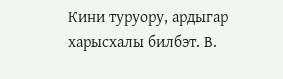Кини туруору, ардыгар харысхалы билбэт. В.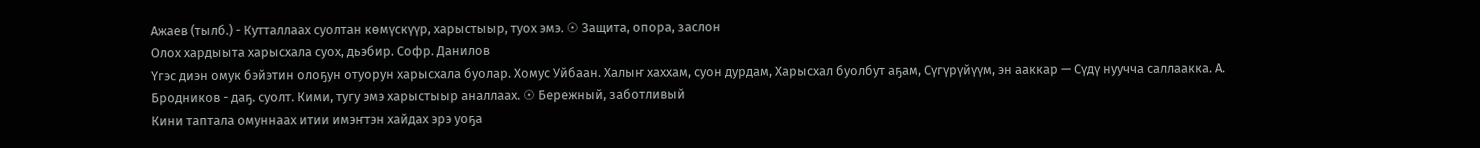Ажаев (тылб.) - Кутталлаах суолтан көмүскүүр, харыстыыр, туох эмэ. ☉ Защита, опора, заслон
Олох хардыыта харысхала суох, дьэбир. Софр. Данилов
Үгэс диэн омук бэйэтин олоҕун отуорун харысхала буолар. Хомус Уйбаан. Халыҥ хаххам, суон дурдам, Харысхал буолбут аҕам, Сүгүрүйүүм, эн ааккар — Сүдү нуучча саллаакка. А. Бродников - даҕ. суолт. Кими, тугу эмэ харыстыыр аналлаах. ☉ Бережный, заботливый
Кини таптала омуннаах итии имэҥтэн хайдах эрэ уоҕа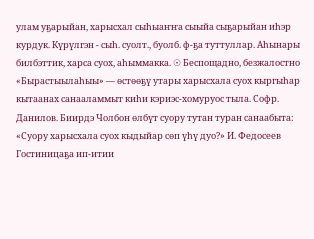улам уҕарыйан, харысхал сыһыаҥҥа сыыйа сыҕарыйан иһэр курдук. Күрүлгэн - сыһ. суолт., буолб. ф-ҕа туттуллар. Аһынары билбэттик, харса суох, аһыммакка. ☉ Беспощадно, безжалостно
«Бырастыылаһыы» — өстөөҕү утары харысхала суох кыргыһар кытаанах санааламмыт киһи кэриэс-хомуруос тыла. Софр. Данилов. Биирдэ Чолбон өлбүт суору тутан туран санаабыта: «Суору харысхала суох кыдыйар сөп үһү дуо?» И. Федосеев
Гостиницаҕа ип-итии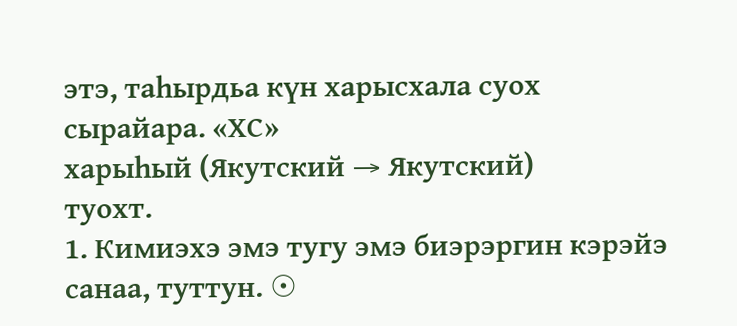этэ, таһырдьа күн харысхала суох сырайара. «ХС»
харыһый (Якутский → Якутский)
туохт.
1. Кимиэхэ эмэ тугу эмэ биэрэргин кэрэйэ санаа, туттун. ☉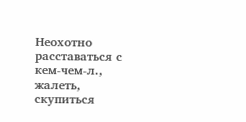Неохотно расставаться с кем-чем-л., жалеть, скупиться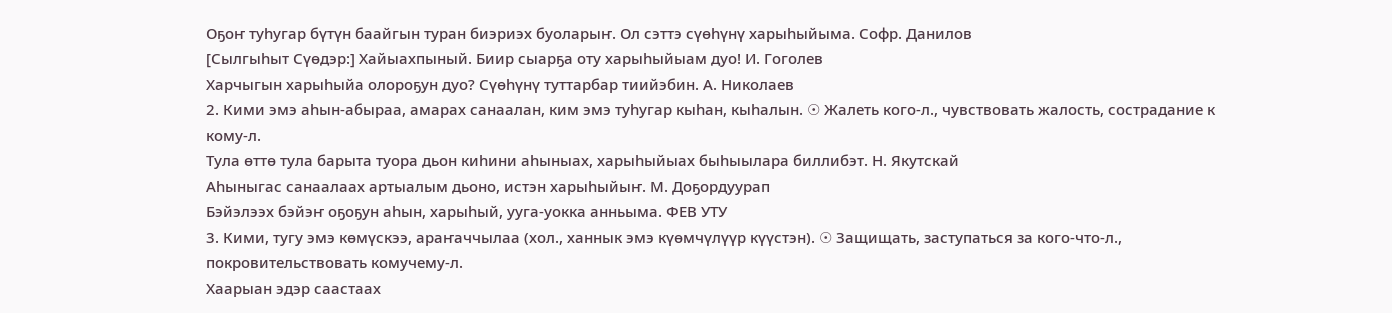Оҕоҥ туһугар бүтүн баайгын туран биэриэх буоларыҥ. Ол сэттэ сүөһүнү харыһыйыма. Софр. Данилов
[Сылгыһыт Сүөдэр:] Хайыахпыный. Биир сыарҕа оту харыһыйыам дуо! И. Гоголев
Харчыгын харыһыйа олороҕун дуо? Сүөһүнү туттарбар тиийэбин. А. Николаев
2. Кими эмэ аһын-абыраа, амарах санаалан, ким эмэ туһугар кыһан, кыһалын. ☉ Жалеть кого-л., чувствовать жалость, сострадание к кому-л.
Тула өттө тула барыта туора дьон киһини аһыныах, харыһыйыах быһыылара биллибэт. Н. Якутскай
Аһыныгас санаалаах артыалым дьоно, истэн харыһыйыҥ. М. Доҕордуурап
Бэйэлээх бэйэҥ оҕоҕун аһын, харыһый, ууга-уокка анньыма. ФЕВ УТУ
3. Кими, тугу эмэ көмүскээ, араҥаччылаа (хол., ханнык эмэ күөмчүлүүр күүстэн). ☉ Защищать, заступаться за кого-что-л., покровительствовать комучему-л.
Хаарыан эдэр саастаах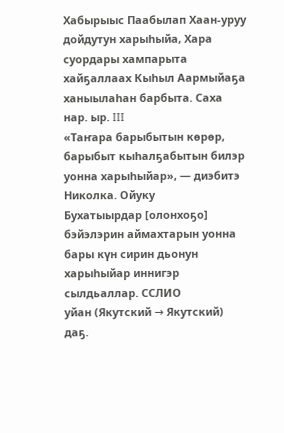Хабырыыс Паабылап Хаан-уруу дойдутун харыһыйа, Хара суордары хампарыта хайҕаллаах Кыһыл Аармыйаҕа ханыылаһан барбыта. Саха нар. ыр. III
«Таҥара барыбытын көрөр, барыбыт кыһалҕабытын билэр уонна харыһыйар», — диэбитэ Николка. Ойуку
Бухатыырдар [олонхоҕо] бэйэлэрин аймахтарын уонна бары күн сирин дьонун харыһыйар иннигэр сылдьаллар. ССЛИО
уйан (Якутский → Якутский)
даҕ.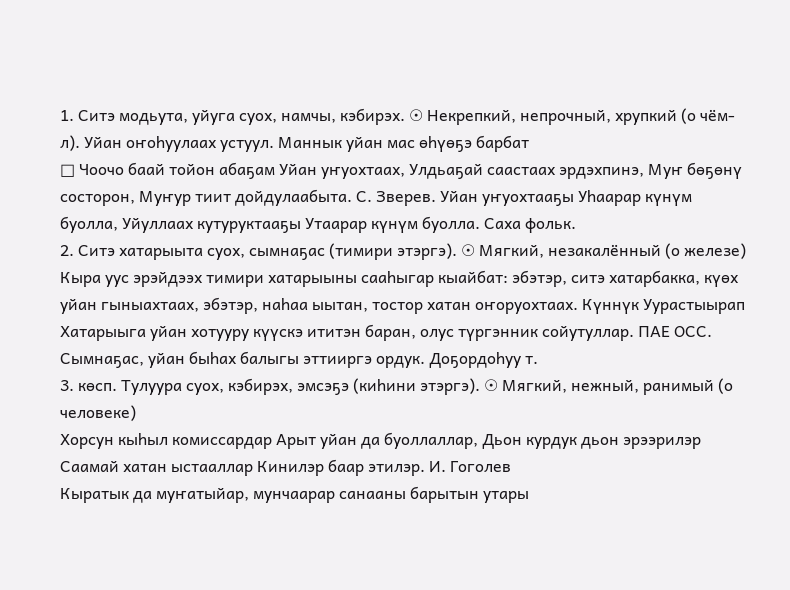1. Ситэ модьута, уйуга суох, намчы, кэбирэх. ☉ Некрепкий, непрочный, хрупкий (о чём-л). Уйан оҥоһуулаах устуул. Маннык уйан мас өһүөҕэ барбат
□ Чоочо баай тойон абаҕам Уйан уҥуохтаах, Улдьаҕай саастаах эрдэхпинэ, Муҥ бөҕөнү состорон, Муҥур тиит дойдулаабыта. С. Зверев. Уйан уҥуохтааҕы Уһаарар күнүм буолла, Уйуллаах кутуруктааҕы Утаарар күнүм буолла. Саха фольк.
2. Ситэ хатарыыта суох, сымнаҕас (тимири этэргэ). ☉ Мягкий, незакалённый (о железе)
Кыра уус эрэйдээх тимири хатарыыны сааһыгар кыайбат: эбэтэр, ситэ хатарбакка, күөх уйан гыныахтаах, эбэтэр, наһаа ыытан, тостор хатан оҥоруохтаах. Күннүк Уурастыырап
Хатарыыга уйан хотууру күүскэ ититэн баран, олус түргэнник сойутуллар. ПАЕ ОСС. Сымнаҕас, уйан быһах балыгы эттииргэ ордук. Доҕордоһуу т.
3. көсп. Тулуура суох, кэбирэх, эмсэҕэ (киһини этэргэ). ☉ Мягкий, нежный, ранимый (о человеке)
Хорсун кыһыл комиссардар Арыт уйан да буоллаллар, Дьон курдук дьон эрээрилэр Саамай хатан ыстааллар Кинилэр баар этилэр. И. Гоголев
Кыратык да муҥатыйар, мунчаарар санааны барытын утары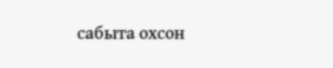сабыта охсон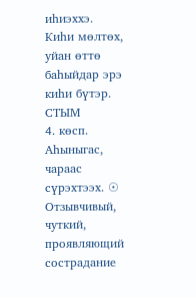иһиэххэ. Киһи мөлтөх, уйан өттө баһыйдар эрэ киһи бүтэр. СТЫМ
4. көсп. Аһыныгас, чараас сүрэхтээх. ☉ Отзывчивый, чуткий, проявляющий сострадание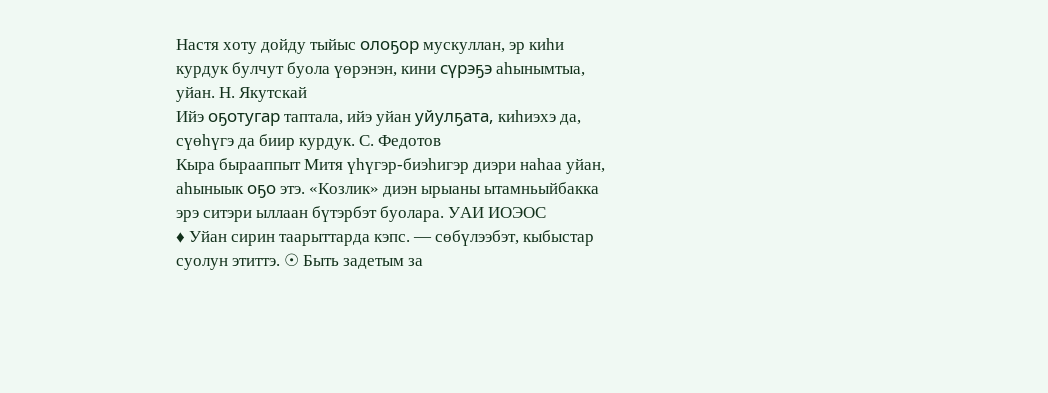Настя хоту дойду тыйыс олоҕор мускуллан, эр киһи курдук булчут буола үөрэнэн, кини сүрэҕэ аһынымтыа, уйан. Н. Якутскай
Ийэ оҕотугар таптала, ийэ уйан уйулҕата, киһиэхэ да, сүөһүгэ да биир курдук. С. Федотов
Кыра бырааппыт Митя үһүгэр-биэһигэр диэри наһаа уйан, аһыныык оҕо этэ. «Козлик» диэн ырыаны ытамньыйбакка эрэ ситэри ыллаан бүтэрбэт буолара. УАИ ИОЭОС
♦ Уйан сирин таарыттарда кэпс. — сөбүлээбэт, кыбыстар суолун этиттэ. ☉ Быть задетым за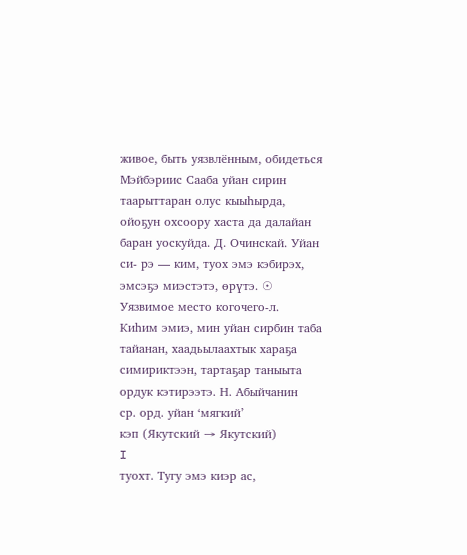живое, быть уязвлённым, обидеться
Мэйбэриис Сааба уйан сирин таарыттаран олус кыыһырда, ойоҕун охсоору хаста да далайан баран уоскуйда. Д. Очинскай. Уйан си- рэ — ким, туох эмэ кэбирэх, эмсэҕэ миэстэтэ, өрүтэ. ☉ Уязвимое место когочего-л.
Киһим эмиэ, мин уйан сирбин таба тайанан, хаадьылаахтык хараҕа симириктээн, тартаҕар таныыта ордук кэтирээтэ. Н. Абыйчанин
ср. орд. уйан ‘мягкий’
кэп (Якутский → Якутский)
I
туохт. Тугу эмэ киэр ас,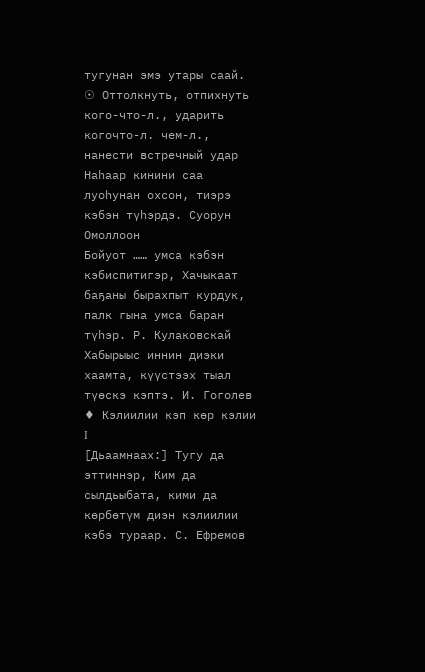тугунан эмэ утары саай. ☉ Оттолкнуть, отпихнуть кого-что-л., ударить когочто-л. чем-л., нанести встречный удар
Наһаар кинини саа луоһунан охсон, тиэрэ кэбэн түһэрдэ. Суорун Омоллоон
Бойуот …… умса кэбэн кэбиспитигэр, Хачыкаат баҕаны бырахпыт курдук, палк гына умса баран түһэр. Р. Кулаковскай
Хабырыыс иннин диэки хаамта, күүстээх тыал түөскэ кэптэ. И. Гоголев
♦ Кэлиилии кэп көр кэлии I
[Дьаамнаах:] Тугу да эттиннэр, Ким да сылдьыбата, кими да көрбөтүм диэн кэлиилии кэбэ тураар. С. Ефремов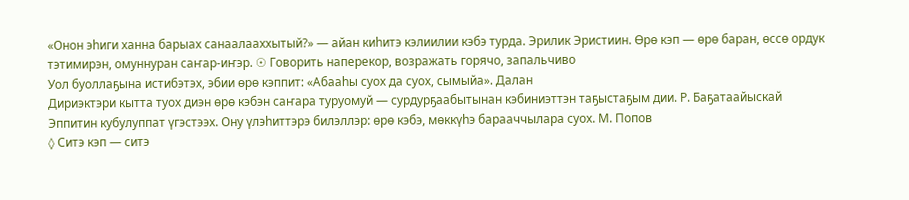«Онон эһиги ханна барыах санаалааххытый?» — айан киһитэ кэлиилии кэбэ турда. Эрилик Эристиин. Өрө кэп — өрө баран, өссө ордук тэтимирэн, омуннуран саҥар-иҥэр. ☉ Говорить наперекор, возражать горячо, запальчиво
Уол буоллаҕына истибэтэх, эбии өрө кэппит: «Абааһы суох да суох, сымыйа». Далан
Дириэктэри кытта туох диэн өрө кэбэн саҥара туруомуй — сурдурҕаабытынан кэбиниэттэн таҕыстаҕым дии. Р. Баҕатаайыскай
Эппитин кубулуппат үгэстээх. Ону үлэһиттэрэ билэллэр: өрө кэбэ, мөккүһэ барааччылара суох. М. Попов
◊ Ситэ кэп — ситэ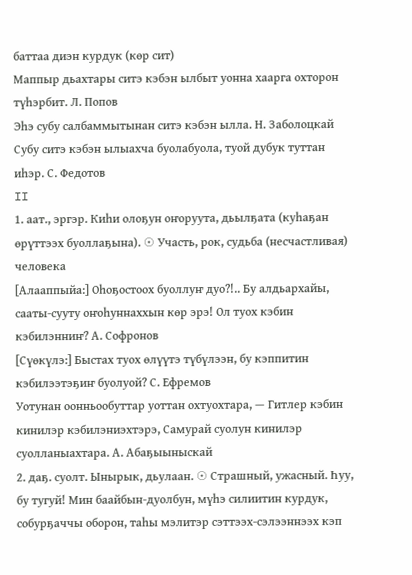баттаа диэн курдук (көр сит)
Маппыр дьахтары ситэ кэбэн ылбыт уонна хаарга охторон түһэрбит. Л. Попов
Эһэ субу салбаммытынан ситэ кэбэн ылла. Н. Заболоцкай
Субу ситэ кэбэн ылыахча буолабуола, туой дубук туттан иһэр. С. Федотов
II
1. аат., эргэр. Киһи олоҕун оҥоруута, дьылҕата (куһаҕан өрүттээх буоллаҕына). ☉ Участь, рок, судьба (несчастливая) человека
[Алааппыйа:] Оһоҕостоох буоллуҥ дуо?!.. Бу алдьархайы, сааты-сууту оҥоһуннаххын көр эрэ! Ол туох кэбин кэбилэнниҥ? А. Софронов
[Сүөкүлэ:] Быстах туох өлүүтэ түбүлээн, бу кэппитин кэбилээтэҕиҥ буолуой? С. Ефремов
Уотунан оонньообуттар уоттан охтуохтара, — Гитлер кэбин кинилэр кэбилэниэхтэрэ, Самурай суолун кинилэр суолланыахтара. А. Абаҕыыныскай
2. даҕ. суолт. Ынырык, дьулаан. ☉ Страшный, ужасный. Һуу, бу тугуй! Мин баайбын-дуолбун, мүһэ силиитин курдук, собурҕаччы оборон, таһы мэлитэр сэттээх-сэлээннээх кэп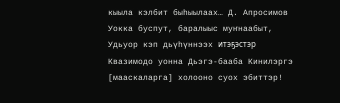кыыла кэлбит быһыылаах… Д. Апросимов
Уокка буспут, баралыыс муҥнаабыт, Удьуор кэп дьүһүннээх итэҕэстэр Квазимодо уонна Дьэгэ-бааба Кинилэргэ [мааскаларга] холооно суох эбиттэр!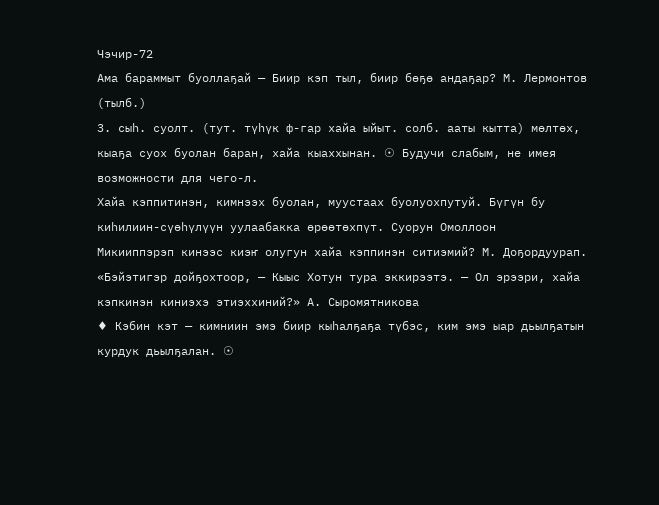Чэчир-72
Ама бараммыт буоллаҕай — Биир кэп тыл, биир бөҕө андаҕар? М. Лермонтов (тылб.)
3. сыһ. суолт. (тут. түһүк ф-гар хайа ыйыт. солб. ааты кытта) мөлтөх, кыаҕа суох буолан баран, хайа кыаххынан. ☉ Будучи слабым, не имея возможности для чего-л.
Хайа кэппитинэн, кимнээх буолан, муустаах буолуохпутуй. Бүгүн бу киһилиин-сүөһүлүүн уулаабакка өрөөтөхпүт. Суорун Омоллоон
Микииппэрэп кинээс киэҥ олугун хайа кэппинэн ситиэмий? М. Доҕордуурап. «Бэйэтигэр дойҕохтоор, — Кыыс Хотун тура эккирээтэ. — Ол эрээри, хайа кэпкинэн киниэхэ этиэххиний?» А. Сыромятникова
♦ Кэбин кэт — кимниин эмэ биир кыһалҕаҕа түбэс, ким эмэ ыар дьылҕатын курдук дьылҕалан. ☉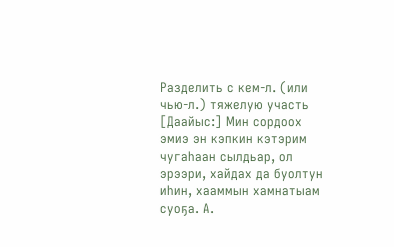Разделить с кем-л. (или чью-л.) тяжелую участь
[Даайыс:] Мин сордоох эмиэ эн кэпкин кэтэрим чугаһаан сылдьар, ол эрээри, хайдах да буолтун иһин, хааммын хамнатыам суоҕа. А.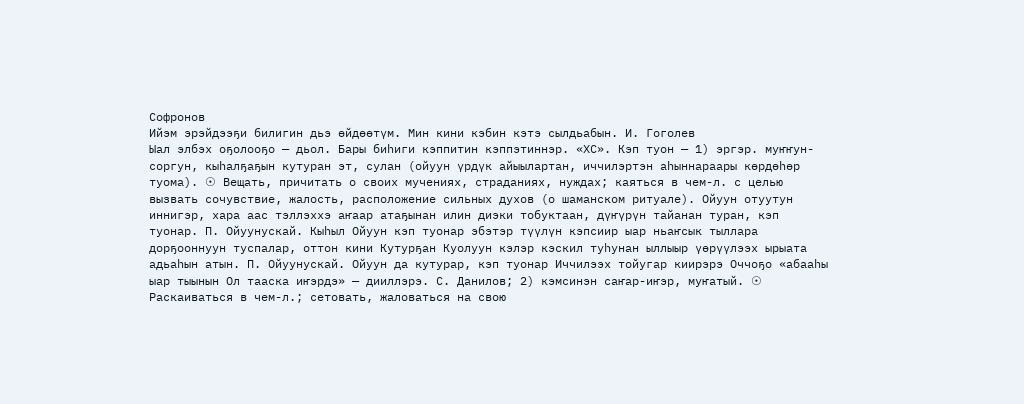Софронов
Ийэм эрэйдээҕи билигин дьэ өйдөөтүм. Мин кини кэбин кэтэ сылдьабын. И. Гоголев
Ыал элбэх оҕолооҕо — дьол. Бары биһиги кэппитин кэппэтиннэр. «ХС». Кэп туон — 1) эргэр. муҥҥун-соргун, кыһалҕаҕын кутуран эт, сулан (ойуун үрдүк айыылартан, иччилэртэн аһыннараары көрдөһөр туома). ☉ Вещать, причитать о своих мучениях, страданиях, нуждах; каяться в чем-л. с целью вызвать сочувствие, жалость, расположение сильных духов (о шаманском ритуале). Ойуун отуутун иннигэр, хара аас тэллэххэ аҥаар атаҕынан илин диэки тобуктаан, дүҥүрүн тайанан туран, кэп туонар. П. Ойуунускай. Кыһыл Ойуун кэп туонар эбэтэр түүлүн кэпсиир ыар ньаҥсык тыллара дорҕооннуун туспалар, оттон кини Кутурҕан Куолуун кэлэр кэскил туһунан ыллыыр үөрүүлээх ырыата адьаһын атын. П. Ойуунускай. Ойуун да кутурар, кэп туонар Иччилээх тойугар киирэрэ Оччоҕо «абааһы ыар тыынын Ол тааска иҥэрдэ» — дииллэрэ. С. Данилов; 2) кэмсинэн саҥар-иҥэр, муҥатый. ☉ Раскаиваться в чем-л.; сетовать, жаловаться на свою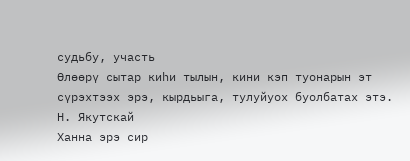судьбу, участь
Өлөөрү сытар киһи тылын, кини кэп туонарын эт сүрэхтээх эрэ, кырдьыга, тулуйуох буолбатах этэ. Н. Якутскай
Ханна эрэ сир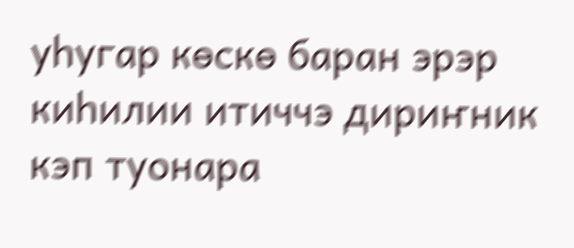уһугар көскө баран эрэр киһилии итиччэ дириҥник кэп туонара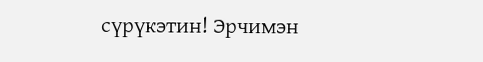сүрүкэтин! Эрчимэн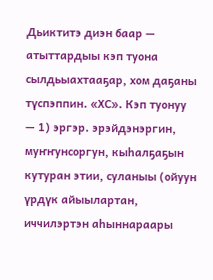Дьиктитэ диэн баар — атыттардыы кэп туона сылдьыахтааҕар, хом даҕаны түспэппин. «ХС». Кэп туонуу — 1) эргэр. эрэйдэнэргин, муҥҥунсоргун, кыһалҕаҕын кутуран этии, суланыы (ойуун үрдүк айыылартан, иччилэртэн аһыннараары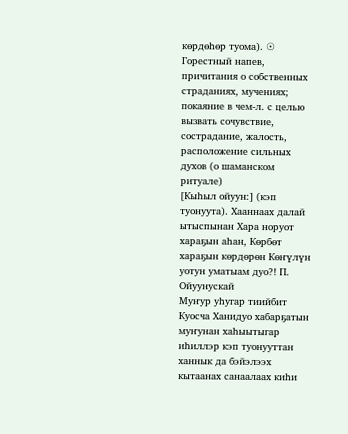көрдөһөр туома). ☉ Горестный напев, причитания о собственных страданиях, мучениях; покаяние в чем-л. с целью вызвать сочувствие, сострадание, жалость, расположение сильных духов (о шаманском ритуале)
[Кыһыл ойуун:] (кэп туонуута). Хааннаах далай ытыспынан Хара норуот хараҕын аһан, Көрбөт хараҕын көрдөрөн Көҥүлүн уотун уматыам дуо?! П. Ойуунускай
Муҥур уһугар тиийбит Куосча Ханидуо хабарҕатын муҥунан хаһыытыгар иһиллэр кэп туонууттан ханнык да бэйэлээх кытаанах санаалаах киһи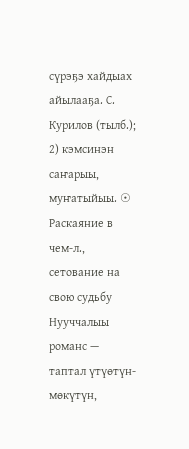сүрэҕэ хайдыах айылааҕа. С. Курилов (тылб.); 2) кэмсинэн саҥарыы, муҥатыйыы. ☉ Раскаяние в чем-л., сетование на свою судьбу
Нууччалыы романс — таптал үтүөтүн-мөкүтүн,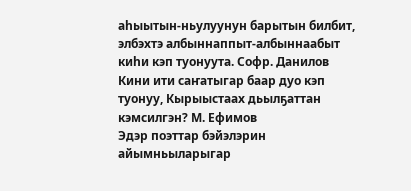аһыытын-ньулуунун барытын билбит, элбэхтэ албыннаппыт-албыннаабыт киһи кэп туонуута. Софр. Данилов
Кини ити саҥатыгар баар дуо кэп туонуу, Кырыыстаах дьылҕаттан кэмсилгэн? М. Ефимов
Эдэр поэттар бэйэлэрин айымньыларыгар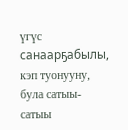үгүс санаарҕабылы, кэп туонууну, була сатыы-сатыы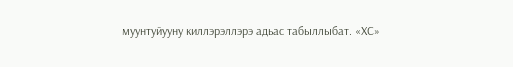муунтуйууну киллэрэллэрэ адьас табыллыбат. «ХС»